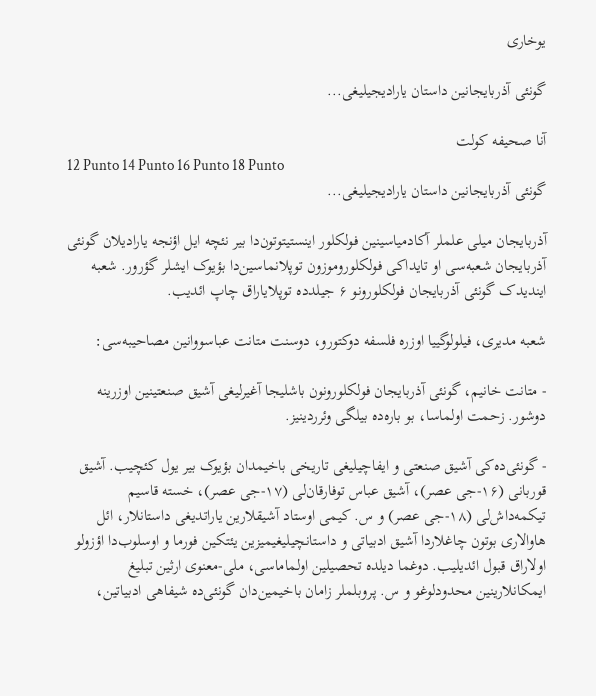یوخاری

گونئی آذربایجانین داستان یارادیجیلیغی...

آنا صحیفه کولت
12 Punto 14 Punto 16 Punto 18 Punto
گونئی آذربایجانین داستان یارادیجیلیغی...

آذربایجان میلی علملر آکادمیاسینین فولکلور اینستیتوتون‌دا بیر نئچه ایل اؤنجه یارادیلان گونئی آذربایجان شعبه‌سی او تایداکی فولکلوروموزون توپلانماسین‌دا بؤیوک ایشلر گؤرور. شعبه ایندیدک گونئی آذربایجان فولکلورونو ۶ جیلدده توپلایاراق چاپ ائدیب.

شعبه مدیری، فیلولوگییا اوزره فلسفه دوکتورو، دوسنت متانت عباسووانین مصاحیبه‌سی:

- متانت خانیم، گونئی آذربایجان فولکلورونون باشلیجا آغیرلیغی آشیق صنعتینین اوزرینه دوشور. زحمت اولماسا، بو باره‌ده بیلگی وئرردینیز.

- گونئی‌ده‌کی آشیق صنعتی و ایفاچیلیغی تاریخی باخیمدان بؤیوک بیر یول کئچیب. آشیق قوربانی (۱۶-جی عصر)، آشیق عباس توفارقان‌لی (۱۷-جی عصر)، خسته قاسیم تیکمه‌داش‌لی (۱۸-جی عصر) و س. کیمی اوستاد آشیقلارین یاراتدیغی داستانلار، ائل هاوالاری بوتون چاغلاردا آشیق ادبیاتی و داستانچیلیغیمیزین یئتکین فورما و اوسلوب‌دا اؤزولو اولاراق قبول ائدیلیب. دوغما دیلده تحصیلین اولماماسی، ملی-معنوی ارثین تبلیغ ایمکانلارینین محدودلوغو و س. پروبلملر زامان باخیمین‌دان گونئی‌ده شیفاهی ادبیاتین،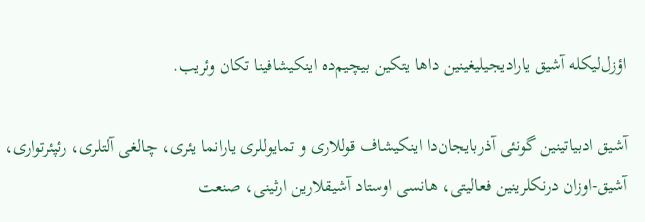اؤزل‌لیکله آشیق یارادیجیلیغینین داها یتکین بیچیم‌ده اینکیشافینا تکان وئریب.

آشیق ادبیاتینین گونئی آذربایجان‌دا اینکیشاف قوللاری و تمایوللری یارانما یئری، چالغی آلتلری، رئپئرتواری، آشیق-اوزان درنکلرینین فعالیتی، هانسی اوستاد آشیقلارین ارثینی، صنعت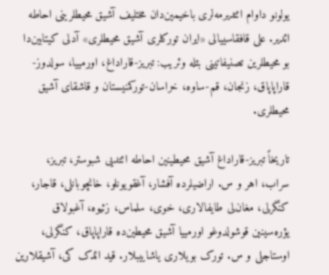یولونو داوام ائتدیرمه‌لری باخیمین‌دان مختلیف آشیق محیطلرینی احاطه ائدیر. علی قافقاسییالی «ایران تورکلری آشیق محیطلری» آدلی کیتابین‌دا بو محیطلرین تصنیفاتینی بئله وئریب: تبریز-قاراداغ، اورمییا، سولدوز-قاراپاپاق، زنجان، قم-ساوه، خراسان-تورکمنیستان و قاشقای آشیق محیطلری.

تاریخاً تبریز-قاراداغ آشیق محیطینین احاطه ائتدیی شبوستر، تبریز، سراب، اهر و س. اراضیلرده آفشار، آغقویونلو، خانچوبانلی، قاجار، کنگرلی، مغان‌لی طایفالاری، خوی، سلماس، زئیوه، آغبولاق یؤره‌سینین قوشولدوغو اورمییا آشیق محیطین‌ده قاراپاپاق، کنگرلی، اوستاجلی و س. تورک بویلاری یاشاییبلار. قید ائدک کی، آشیقلارین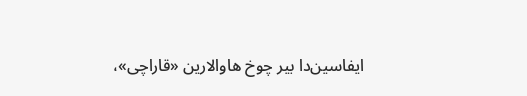ایفاسین‌دا بیر چوخ هاوالارین «قاراچی»،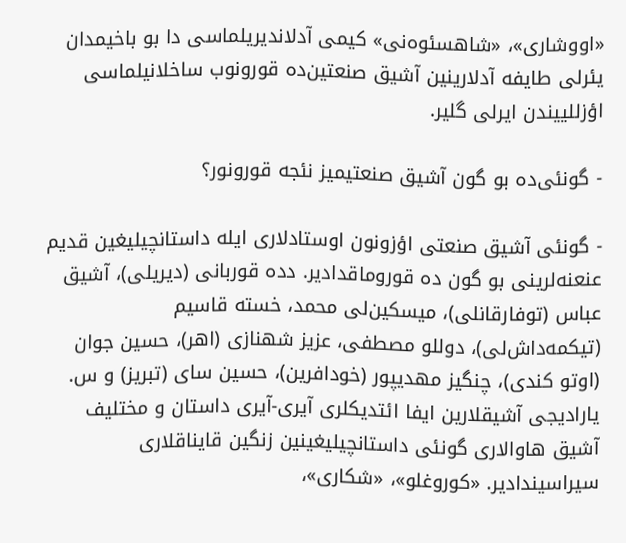«اووشاری»، «شاهسئوه‌نی» کیمی آدلاندیریلماسی دا بو باخیمدان یئرلی طایفه آدلارینین آشیق صنعتین‌ده قورونوب ساخلانیلماسی اؤزللییندن ایر‌لی گلیر.

- گونئی‌ده بو گون آشیق صنعتیمیز نئجه قورونور؟

- گونئی آشیق صنعتی اؤزونون اوستادلاری ایله داستانچیلیغین قدیم عنعنه‌لرینی بو گون ده قوروماقدادیر. دده قوربانی (دیریلی)، آشیق عباس (توفارقانلی)، میسکین‌لی محمد، خسته قاسیم (تیکمه‌داش‌لی)، دوللو مصطفی، عزیز شهنازی (اهر)، حسین جوان (اوتو کندی)، چنگیز مهدیپور (خودافرین)، حسین سای (تبریز) و س. یارادیجی آشیقلارین ایفا ائتدیکلری آیری-آیری داستان و مختلیف آشیق هاوالاری گونئی داستانچیلیغینین زنگین قایناقلاری سیراسیندادیر. «کوروغلو»، «شکاری»،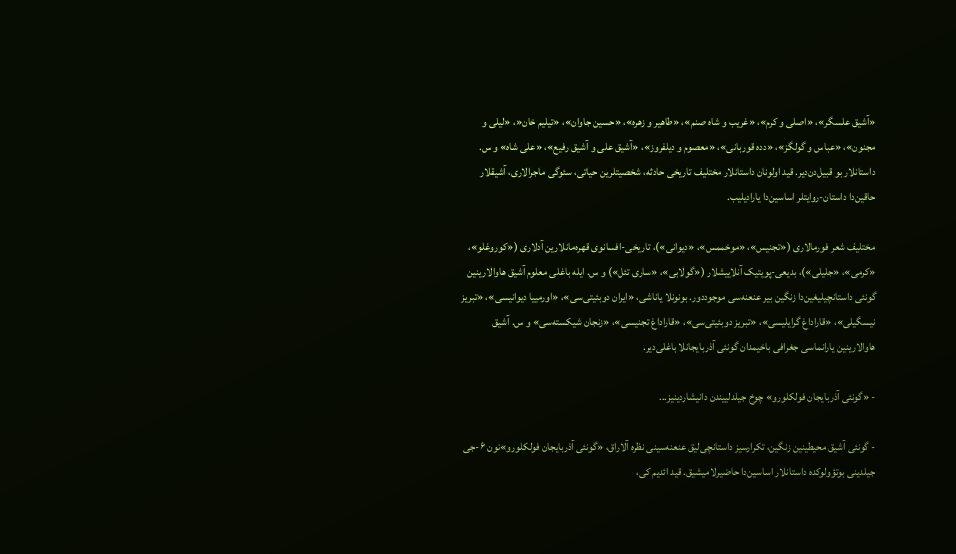«آشیق علسگر»، «اصلی و کرم»، «غریب و شاه صنم»، «طاهیر و زهره»، «حسین جاوان»، «تیلیم خان«، «لیلی و مجنون»، «عباس و گولگز»، «دده قوربانی»، «معصوم و دیلفروز»، «آشیق علی و آشیق رفیع»، «علی شاه» و س. داستانلار بو قبیل‌دن‌دیر. قید اولونان داستانلار مختلیف تاریخی حادثه، شخصیتلرین حیاتی، سئوگی ماجرالاری، آشیقلار حاقین‌دا داستان-روایتلر اساسین‌دا یارادیلیب.

مختلیف شعر فورمالاری («تجنیس»، «موخممس»، «دیوانی»)، تاریخی-افسانوی قهره‌مانلارین آدلاری («کوروغلو»، «کرمی»، «جلیلی»)، بدیعی-پویتیک آنلاییشلار («گولابی»، «ساری تئل») و س. ایله باغلی معلوم آشیق هاوالارینین گونئی داستانچیلیغین‌دا زنگین بیر عنعنه‌سی موجوددور. بونونلا یاناشی، «ایران دوبئیتی‌سی»، «اورمییا دیوانیسی»، «تبریز نیسگیلی»، «قاراداغ گرایلیسی»، «تبریز دوبئیتی‌سی»، «قاراداغ تجنیسی»، «زنجان شیکسته‌سی» و س. آشیق هاوالارینین یارانماسی جغرافی باخیمدان گونئی آذربایجانلا باغلی‌دیر.

- «گونئی آذربایجان فولکلورو» چوخ جیلدلییندن دانیشاردینیز...

- گونئی آشیق محیطینین زنگین، تکرارسیز داستانچی‌لیق عنعنه‌سینی نظره آلاراق، «گونئی آذربایجان فولکلورو»نون ۶-جی جیلدینی بوتؤولوکده داستانلار اساسین‌دا حاضیرلامیشیق. قید ائدیم کی،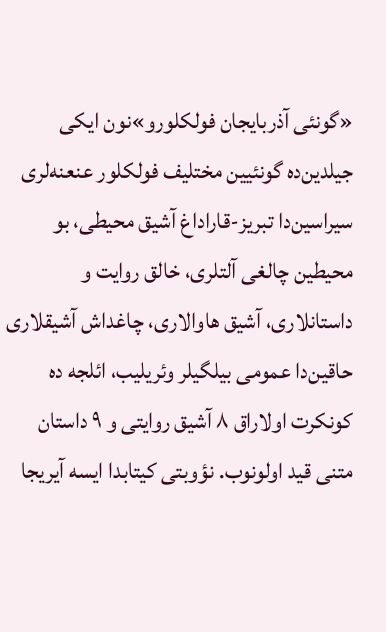«گونئی آذربایجان فولکلورو»نون ایکی جیلدین‌ده گونئیین مختلیف فولکلور عنعنه‌لری سیراسین‌دا تبریز-قاراداغ آشیق محیطی، بو محیطین چالغی آلتلری، خالق روایت و داستانلاری، آشیق هاوالاری، چاغداش آشیقلاری حاقین‌دا عمومی بیلگیلر وئریلیب، ائلجه ده کونکرت اولاراق ۸ آشیق روایتی و ۹ داستان متنی قید اولونوب. نؤوبتی کیتابدا ایسه آیریجا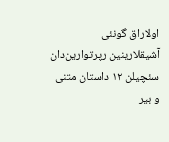اولاراق گونئی آشیقلارینین رپرتوارین‌دان سئچیلن ۱۲ داستان متنی و بیر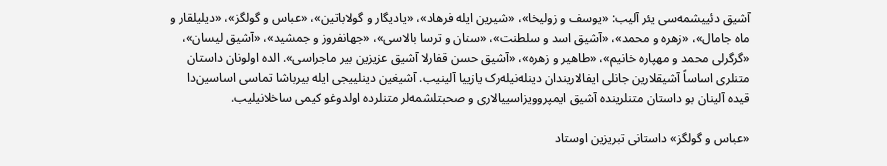آشیق دئییشمه‌سی یئر آلیب: «یوسف و زولیخا»، «شیرین ایله فرهاد»، «یادیگار و گولاباتین»، «عباس و گولگز»، «دیلیلقار و ماه جامال»، «زهره و محمد»، «آشیق اسد و سلطنت»، «سنان و ترسا بالاسی»، «جهانفروز و جمشید»، «آشیق لیسان»، «گرگرلی محمد و مهپاره خانیم»، «طاهیر و زهره»، «آشیق حسن قفارلا آشیق عزیزین بیر ماجراسی». الده اولونان داستان متنلری اساساً آشیقلارین جانلی ایفالاریندان دینله‌نیله‌رک یازییا آلینیب. آشیغین دینلییجی ایله بیرباشا تماسی اساسین‌دا قیده آلینان بو داستان متنلرینده آشیق ایمپروویزاسییالاری و صحبتلشمه‌لر متنلرده اولدوغو کیمی ساخلانیلیب.

«عباس و گولگز» داستانی تبریزین اوستاد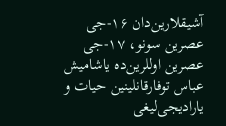آشیقلارین‌دان ۱۶-جی عصرین سونو، ۱۷-جی عصرین اوللرین‌ده یاشامیش عباس توفارقانلینین حیات و یارادیجی‌لیغی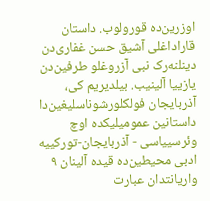اوزرین‌ده قورولوب. داستان قاراداغلی آشیق حسن غفاری‌دن دینلنه‌رک نبی آزروغلو طرفین‌دن یازییا آلینیب. بیلدیریم کی، آذربایجان فولکلورشوناسلیغین‌دا داستانین عمومیلیکده اوچ وئرسییاسی - آذربایجان-تورکییه ادبی محیطین‌ده قیده آلینان ۹ واریانتدان عبارت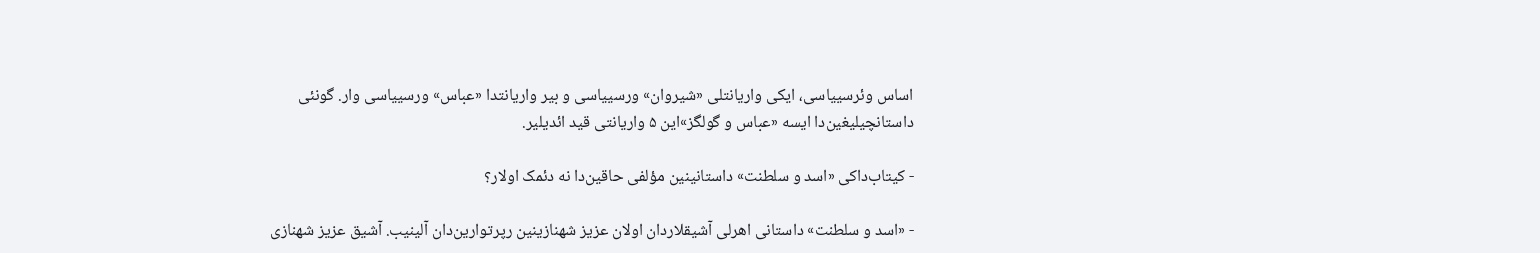اساس وئرسییاسی، ایکی واریانتلی «شیروان» ورسییاسی و بیر واریانتدا «عباس» ورسییاسی وار. گونئی داستانچیلیغین‌دا ایسه «عباس و گولگز»این ۵ واریانتی قید ائدیلیر.

- کیتاب‌داکی «اسد و سلطنت» داستانینین مؤلفی حاقین‌دا نه دئمک اولار؟

- «اسد و سلطنت» داستانی اهرلی آشیقلاردان اولان عزیز شهنازینین رپرتوارین‌دان آلینیب. آشیق عزیز شهنازی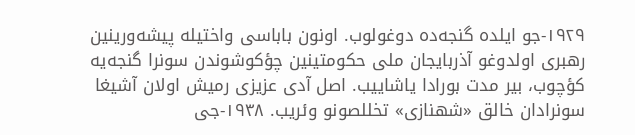۱۹۲۹-جو ایلده گنجه‌ده دوغولوب. اونون باباسی واختیله پیشه‌ورینین رهبری اولدوغو آذربایجان ملی حکومتینین چؤکوشوندن سونرا گنجه‌یه کؤچوب، بیر مدت بورادا یاشاییب. اصل آدی عزیزی رمیش اولان آشیغا سونرادان خالق «شهنازی» تخللصونو وئریب. ۱۹۳۸-جی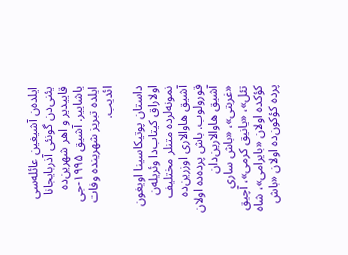ایلده‌ن آشیغین عائله‌سی یئنی‌دن گونئی آذربایجانا قاییدیر و اهر شهرین‌ده یاشاییر. آشیق ۱۹۹۵-جی ایلده تبریز شهرینده وفات ائدیب.

داستان پوتیکاسینا اویغون اولاراق کیتاب‌دا وئریله‌ن نمونه‌لرده متنلر مختلیف آشیق هاوالاری اوزرین‌ده قورولوب. باش پرده‌ده اولان آشیق هاوالارین‌دان «غربتی»، «باش ساری تئل»، «یانیق کرمی»، آچیق کؤکده اولان «بایرامی»، شاه پرده کؤکون‌ده اولان «باش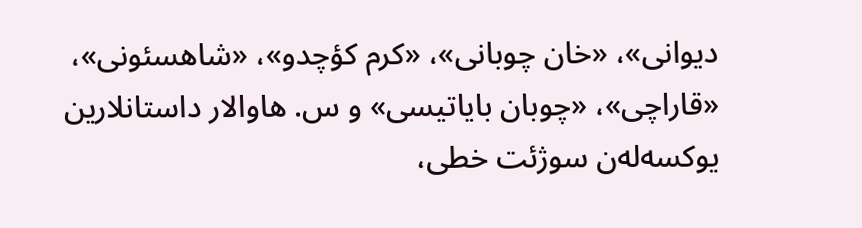دیوانی»، «خان چوبانی»، «کرم کؤچدو»، «شاهسئونی»، «قاراچی»، «چوبان بایاتیسی» و س. هاوالار داستانلارین یوکسه‌له‌ن سوژئت خطی،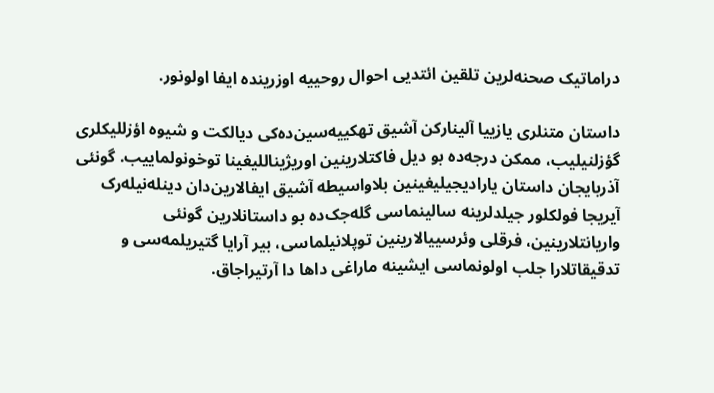دراماتیک صحنه‌لرین تلقین ائتدیی احوال روحییه اوزرینده ایفا اولونور.

داستان متنلری یازییا آلینارکن آشیق تهکییه‌سین‌ده‌کی دیالکت و شیوه اؤزللیکلری گؤزلنیلیب، ممکن درجه‌ده بو دیل فاکتلارینین اوریژیناللیغینا توخونولماییب. گونئی آذربایجان داستان یارادیجیلیغینین بلاواسیطه آشیق ایفالارین‌دان دینله‌نیله‌رک آیریجا فولکلور جیلدلرینه سالینماسی گله‌جک‌ده بو داستانلارین گونئی واریانتلارینین، فرقلی وئرسییالارینین توپلانیلماسی، بیر آرایا گتیریلمه‌سی و تدقیقاتلارا جلب اولونماسی ایشینه ماراغی داها دا آرتیراجاق.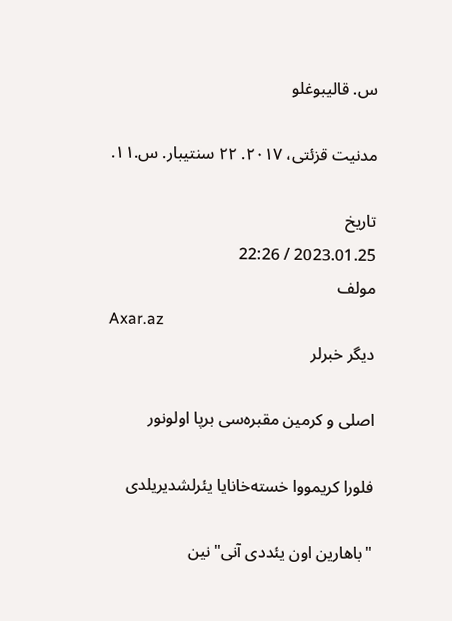س. قالیبوغلو

مدنیت قزئتی، ۲۰۱۷. ۲۲ سنتیبار. س.۱۱.

تاریخ
2023.01.25 / 22:26
مولف
Axar.az
دیگر خبرلر

اصلی و کرمین مقبره‌سی برپا اولونور

فلورا کریمووا خسته‌خانایا یئرلشدیریلدی

"باهارین اون یئددی آنی"نین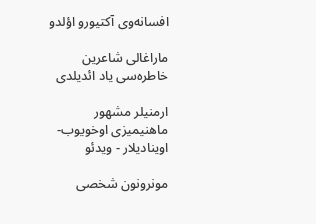افسانه‌وی آکتیورو اؤلدو

ماراغالی شاعرین خاطره‌سی یاد ائدیلدی

ارمنیلر مشهور ماهنیمیزی اوخویوب-اوینادیلار - ویدئو

مونرونون شخصی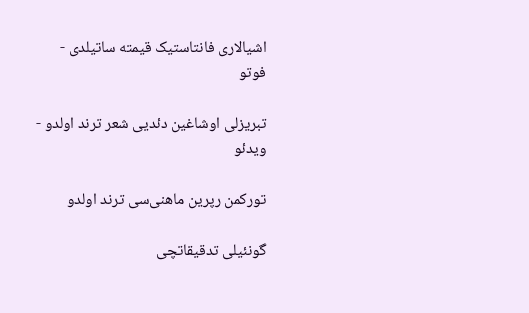اشیالاری فانتاستیک قیمته ساتیلدی - فوتو

تبریزلی اوشاغین دئدیی شعر ترند اولدو - ویدئو

تورکمن رپرین ماهنی‌سی ترند اولدو

گونئیلی تدقیقاتچی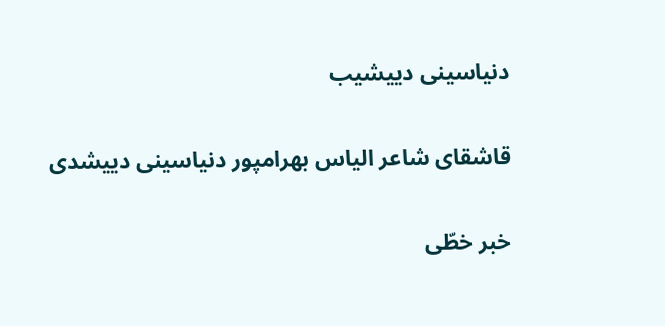دنیاسینی دییشیب

قاشقای شاعر الیاس بهرامپور دنیاسینی دییشدی

خبر خطّی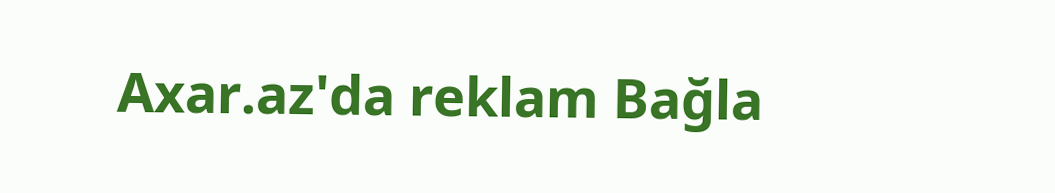Axar.az'da reklam Bağla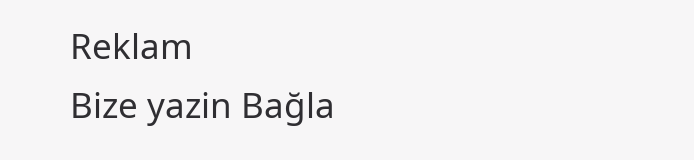Reklam
Bize yazin Bağla